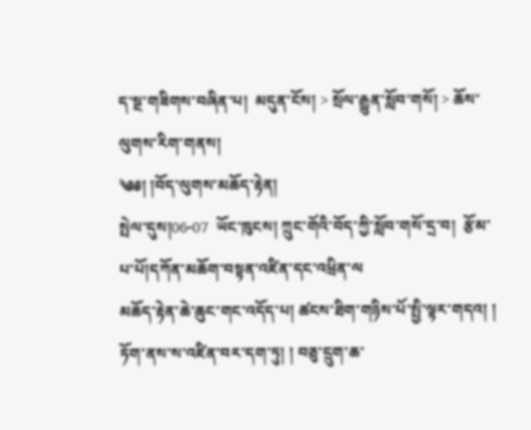ད་སྔ་གཟིགས་བཞིན་པ།  མདུན་ངོས། > སྲོལ་རྒྱུན་སློབ་གསོ། > ཆོས་ལུགས་རིག་གནས།
༄༅། །བོད་ལུགས་མཆོད་རྟེན།
སྤེལ་དུས།06-07  ཡོང་ཁུངས། ཀྲུང་གོའི་བོད་ཀྱི་སློབ་གསོ་དྲ་བ།  རྩོམ་པ་པོ།དཀོན་མཆོག་བསྟན་འཛིན་དང་འཕྲིན་ལ
མཆོད་རྟེན་ཆེ་ཆུང་གང་འདོད་པ། ཚངས་ཐིག་གཉིས་པོ་སྤྱི་ལྟར་གདའ། ། ཏོག་ནས་ས་འཛིན་བར་དག་ཏུ། ། བཅུ་དྲུག་ཆ་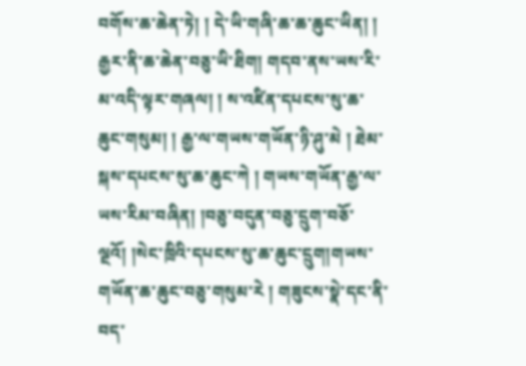བགོས་ཆ་ཆེན་ཏེ། ། དེ་ཡི་གཞི་ཆ་ཆ་ཆུང་ཡིན། ། རྒྱར་ནི་ཆ་ཆེན་བཅུ་ཡི་ཐིག། གདབ་ནས་ཡས་རི་མ་འདི་ལྟར་གཞལ། ། ས་འཛིན་དཔངས་སུ་ཆ་ཆུང་གསུམ། ། རྒྱ་ལ་གཡས་གཡོན་ཉི་ཤུ་མེ ། ཐེམ་སྐས་དཔངས་སུ་ཆ་ཆུང་ཀེ ། གཡས་གཡོན་རྒྱ་ལ་ཡས་རིམ་བཞིན། །བཅུ་བདུན་བཅུ་དྲུག་བཅོ་ལྔའོ། །སེང་ཁྲིའི་དཔངས་སུ་ཆ་ཆུང་དྲུག།གཡས་གཡོན་ཆ་ཆུང་བཅུ་གསུམ་རེ ། གཟུངས་སྣེ་དང་ནི་བད་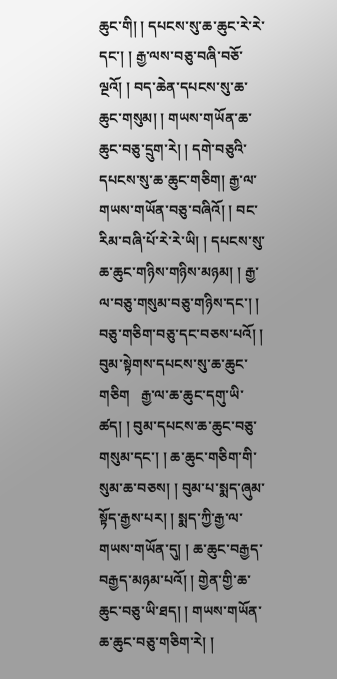ཆུང་གི། ། དཔངས་སུ་ཆ་ཆུང་རེ་རེ་དང་། ། རྒྱ་ལས་བཅུ་བཞི་བཅོ་ལྔའོ། ། བད་ཆེན་དཔངས་སུ་ཆ་ཆུང་གསུམ། ། གཡས་གཡོན་ཆ་ཆུང་བཅུ་དྲུག་རེ། ། དགེ་བཅུའི་དཔངས་སུ་ཆ་ཆུང་གཅིག། རྒྱ་ལ་གཡས་གཡོན་བཅུ་བཞིའོ། ། བང་རིམ་བཞི་པོ་རེ་རེ་ཡི། ། དཔངས་སུ་ཆ་ཆུང་གཉིས་གཉིས་མཉམ། ། རྒྱ་ལ་བཅུ་གསུམ་བཅུ་གཉིས་དང་། ། བཅུ་གཅིག་བཅུ་དང་བཅས་པའོ། ། བུམ་སྟེགས་དཔངས་སུ་ཆ་ཆུང་གཅིག   རྒྱ་ལ་ཆ་ཆུང་དགུ་ཡི་ཚད། ། བུམ་དཔངས་ཆ་ཆུང་བཅུ་གསུམ་དང་། ། ཆ་ཆུང་གཅིག་གི་སུམ་ཆ་བཅས། ། བུམ་པ་སྨད་ཞུམ་སྟོད་རྒྱས་པར། ། སྨད་ཀྱི་རྒྱ་ལ་གཡས་གཡོན་དུ། ། ཆ་ཆུང་བརྒྱད་བརྒྱད་མཉམ་པའོ། ། གྱེན་གྱི་ཆ་ཆུང་བཅུ་ཡི་ཐད། ། གཡས་གཡོན་ཆ་ཆུང་བཅུ་གཅིག་རེ། །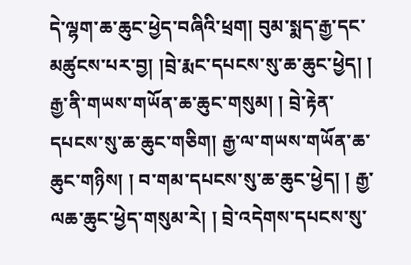དེ་ལྷག་ཆ་ཆུང་ཕྱེད་བཞིའི་ཕྲག། བུམ་སྨད་རྒྱ་དང་མཚུངས་པར་བྱ། །བྲེ་རྨང་དཔངས་སུ་ཆ་ཆུང་ཕྱེད། ། རྒྱ་ནི་གཡས་གཡོན་ཆ་ཆུང་གསུམ། ། བྲེ་རྟེན་དཔངས་སུ་ཆ་ཆུང་གཅིག། རྒྱ་ལ་གཡས་གཡོན་ཆ་ཆུང་གཉིས། ། བ་གམ་དཔངས་སུ་ཆ་ཆུང་ཕྱེད། ། རྒྱ་ལཆ་ཆུང་ཕྱེད་གསུམ་རེ། ། བྲེ་འདེགས་དཔངས་སུ་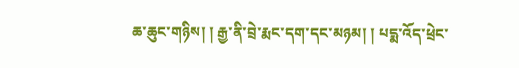ཆ་ཆུང་གཉིས། ། རྒྱ་ནི་བྲེ་རྨང་དག་དང་མཉམ། ། པདྨ་འོད་ཕྲེང་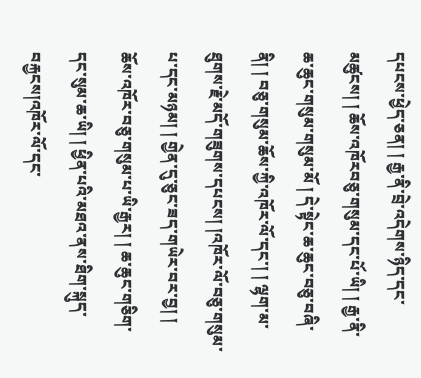དཔངས་ཕྱེད་ཅན། ། རྒྱ་ནི་བྲེ་འདེགས་ཉིད་དང་མཚུངས། ། ཆོས་འཁོརབཅུ་གསུམ་དང་པོ་ཡི། ། རྒྱ་ནི་ཆ་ཆུང་གསུམ་གསུམ་མོ ། དེ་སྟེང་ཆ་ཆུང་བཅུ་བཞི་ནི། ། བཅུ་གསུམ་ཆོས་ཀྱི་འཁོར་ལོ་དང་། ། ལྷག་མ་ཐུགས་རྗེ་མདོ་གཟུགས་དཔངས། །འཁོར་ལོ་བཅུ་གསུམ་པ་དང་མཉམ། ། གྱེན་དུ་ཅུང་ཟད་གཡེར་བར་བྱ། ། ཆོས་འཁོར་བཅུ་གསུམ་པ་ཡི་རྒྱར། ། ཆ་ཆུང་གཅིག་དང་སུམ་ཆ་ཡི། ། ཕྱིན་པའི་མཐའ་ནས་ཐིག་སྐུད་བརྐྱངས།འཁོར་ལོ་དང་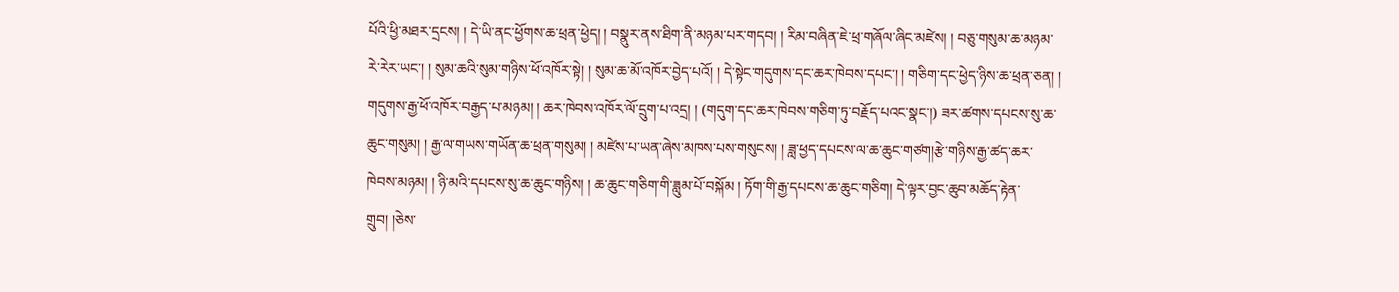པོའི་ཕྱི་མཐར་དྲངས། ། དེ་ཡི་ནང་ཕྱོགས་ཆ་ཕྲན་ཕྱེད། ། བསྣུར་ནས་ཐིག་ནི་མཉམ་པར་གདབ། ། རིམ་བཞིན་ཇེ་ཕྲ་གཞོལ་ཞིང་མཛེས། ། བཅུ་གསུམ་ཆ་མཉམ་རེ་རེར་ཡང་། ། སུམ་ཆའི་སུམ་གཉིས་ཕོ་འཁོར་སྟེ། ། སུམ་ཆ་མོ་འཁོར་བྱེད་པའོ། ། དེ་སྟེང་གདུགས་དང་ཆར་ཁེབས་དཔང་། ། གཅིག་དང་ཕྱེད་ཉིས་ཆ་ཕྲན་ཅན། ། གདུགས་རྒྱ་ཕོ་འཁོར་བརྒྱད་པ་མཉམ། ། ཆར་ཁེབས་འཁོར་ལོ་དྲུག་པ་འདྲ། ། (གདུག་དང་ཆར་ཁེབས་གཅིག་ཏུ་བརྗོད་པའང་སྣང་།) ཟར་ཚགས་དཔངས་སུ་ཆ་ཆུང་གསུམ། ། རྒྱ་ལ་གཡས་གཡོན་ཆ་ཕྲན་གསུམ། ། མཛེས་པ་ཡན་ཞེས་མཁས་པས་གསུངས། ། ཟླ་ཕྱད་དཔངས་ལ་ཆ་ཆུང་གཙག།རྩེ་གཉིས་རྒྱ་ཚད་ཆར་ཁེབས་མཉམ། ། ཉི་མའི་དཔངས་སུ་ཆ་ཆུང་གཉིས། ། ཆ་ཆུང་གཅིག་གི་ཟླུམ་པོ་བསྐོམ ། ཏོག་གི་རྒྱ་དཔངས་ཆ་ཆུང་གཅིག། དེ་ལྟར་བྱང་ཆུབ་མཆོད་རྟེན་གྲུབ། །ཅེས་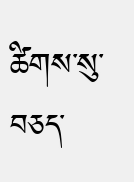ཚིགས་སུ་བཅད་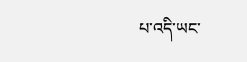པ་འདི་ཡང་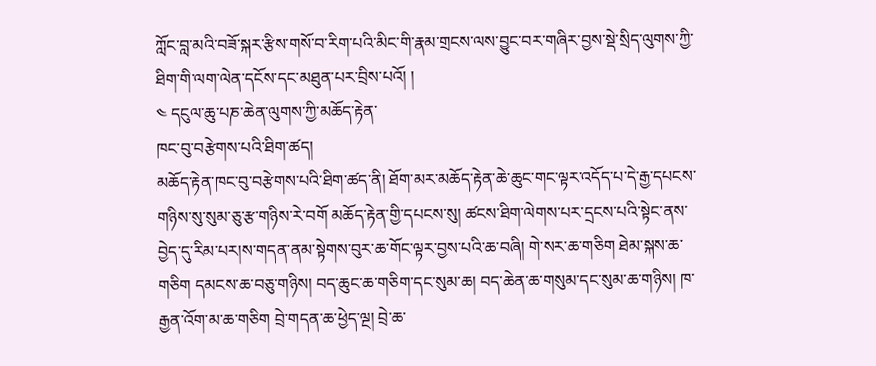ཀློང་བླ་མའི་བཟོ་སྐར་རྩིས་གསོ་བ་རིག་པའི་མིང་གི་རྣམ་གྲངས་ལས་བྱུང་བར་གཞིར་བྱས་སྡེ་སྲིད་ལུགས་ཀྱི་ཐིག་གི་ལག་ལེན་དངོས་དང་མཐུན་པར་བྲིས་པའོ། །
༤ དངུལ་ཆུ་པཎ་ཆེན་ལུགས་ཀྱི་མཆོད་རྟེན་
ཁང་བུ་བརྩེགས་པའི་ཐིག་ཚད།
མཆོད་རྟེན་ཁང་བུ་བརྩེགས་པའི་ཐིག་ཚད་ནི། ཐོག་མར་མཆོད་རྟེན་ཆེ་ཆུང་གང་ལྟར་འདོད་པ་དེ་རྒྱ་དཔངས་གཉིས་སུ་སུམ་ཅུ་རྩ་གཉིས་རེ་བགོ མཆོད་རྟེན་གྱི་དཔངས་སུ། ཚངས་ཐིག་ལེགས་པར་དྲངས་པའི་སྟེང་ནས་བྱེད་དུ་རིམ་པར།ས་གདན་ནམ་སྟེགས་བུར་ཆ་གོང་ལྟར་བྱས་པའི་ཆ་བཞི། གེ་སར་ཆ་གཅིག ཐེམ་སྐས་ཆ་གཅིག དམངས་ཆ་བཅུ་གཉིས། བད་ཆུང་ཆ་གཅིག་དང་སུམ་ཆ། བད་ཆེན་ཆ་གསུམ་དང་སུམ་ཆ་གཉིས། ཁ་རྒྱན་འོག་མ་ཆ་གཅིག བྲེ་གདན་ཆ་ཕྱེད་ལྔ། བྲེ་ཆ་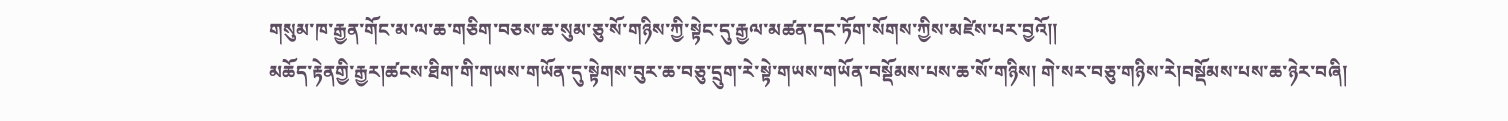གསུམ་ཁ་རྒྱན་གོང་མ་ལ་ཆ་གཅིག་བཅས་ཆ་སུམ་ཅུ་སོ་གཉིས་ཀྱི་སྟེང་དུ་རྒྱལ་མཚན་དང་ཏོག་སོགས་ཀྱིས་མཛེས་པར་བྱའོ།།
མཆོད་རྟེནགྱི་རྒྱར།ཚངས་ཐིག་གི་གཡས་གཡོན་དུ་སྟེགས་བུར་ཆ་བཅུ་དྲུག་རེ་སྟེ་གཡས་གཡོན་བསྡོམས་པས་ཆ་སོ་གཉིས། གེ་སར་བཅུ་གཉིས་རེ།བསྡོམས་པས་ཆ་ཉེར་བཞི།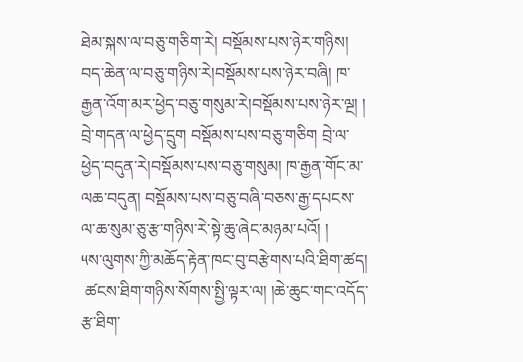ཐེམ་སྐས་ལ་བཅུ་གཅིག་རེ། བསྡོམས་པས་ཉེར་གཉིས། བད་ཆེན་ལ་བཅུ་གཉིས་རེ།བསྡོམས་པས་ཉེར་བཞི། ཁ་རྒྱན་འོག་མར་ཕྱེད་བཅུ་གསུམ་རེ།བསྡོམས་པས་ཉེར་ལྔ། ། བྲེ་གདན་ལ་ཕྱེད་དྲུག བསྡོམས་པས་བཅུ་གཅིག བྲེ་ལ་ཕྱེད་བདུན་རེ།བསྡོམས་པས་བཅུ་གསུམ། ཁ་རྒྱན་གོང་མ་ལཆ་བདུན། བསྡོམས་པས་བཅུ་བཞི་བཅས་རྒྱ་དཔངས་ལ་ཆ་སུམ་ཅུ་རྩ་གཉིས་རེ་སྟེ་ཆུ་ཞེང་མཉམ་པའོ། །
༥ས་ལུགས་ཀྱི་མཆོད་རྟེན་ཁང་བུ་བརྩེགས་པའི་ཐིག་ཚད།
 ཚངས་ཐིག་གཉིས་སོགས་སྤྱི་ལྟར་ལ། །ཆེ་ཆུང་གང་འདོད་རྩ་ཐིག་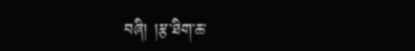བཞི། །རྩ་ཐིག་ཆ་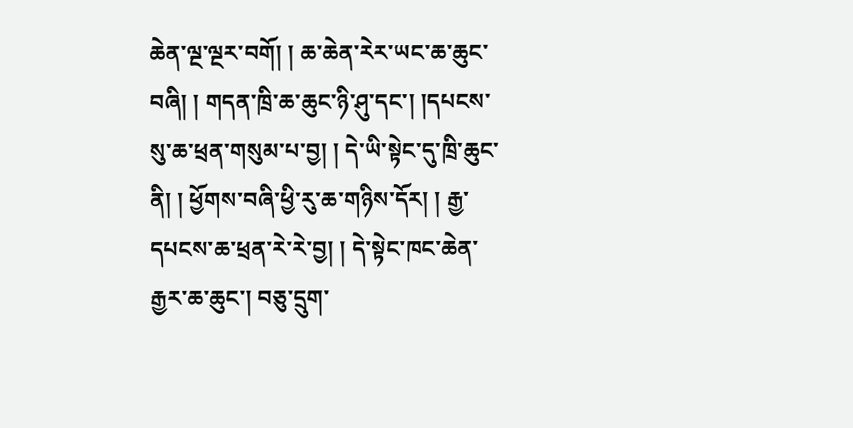ཆེན་ལྔ་ལྔར་བགོ། ། ཆ་ཆེན་རེར་ཡང་ཆ་ཆུང་བཞི། ། གདན་ཁྲི་ཆ་ཆུང་ཉི་ཤུ་དང་། །དཔངས་སུ་ཆ་ཕྲན་གསུམ་པ་བྱ། ། དེ་ཡི་སྟེང་དུ་ཁྲི་ཆུང་ནི། ། ཕྱོགས་བཞི་ཕྱི་རུ་ཆ་གཉིས་དོར། ། རྒྱ་དཔངས་ཆ་ཕྲན་རེ་རེ་བྱ། ། དེ་སྟེང་ཁང་ཆེན་རྒྱར་ཆ་ཆུང་། བཅུ་དྲུག་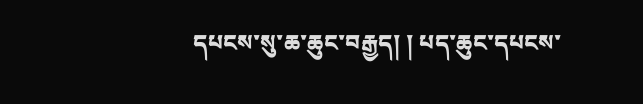དཔངས་སུ་ཆ་ཆུང་བརྒྱད། ། པད་ཆུང་དཔངས་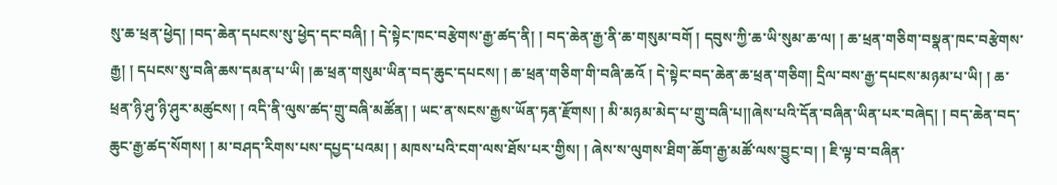སུ་ཆ་ཕྲན་ཕྱེད། །བད་ཆེན་དཔངས་སུ་ཕྱེད་དང་བཞི། ། དེ་སྟེང་ཁང་བརྩེགས་རྒྱ་ཚད་ནི། ། བད་ཆེན་རྒྱ་ནི་ཆ་གསུམ་བགོ ། དབུས་ཀྱི་ཆ་ཡི་སུམ་ཆ་ལ། ། ཆ་ཕྲན་གཅིག་བསྣན་ཁང་བརྩེགས་རྒྱ། ། དཔངས་སུ་བཞི་ཆས་དམན་པ་ཡི། །ཆ་ཕྲན་གསུམ་ཡིན་བད་ཆུང་དཔངས། ། ཆ་ཕྲན་གཅིག་གི་བཞི་ཆའོ ། དེ་སྟེང་བད་ཆེན་ཆ་ཕྲན་གཅིག། དྲིལ་བས་རྒྱ་དཔངས་མཉམ་པ་ཡི། ། ཆ་ཕྲན་ཉི་ཤུ་ཉི་ཤུར་མཚུངས། ། འདི་ནི་ལུས་ཚད་གྲུ་བཞི་མཚོན། ། ཡང་ན་སངས་རྒྱས་ཡོན་ཏན་རྫོགས། ། མི་མཉམ་མེད་པ་གྲུ་བཞི་པ།།ཞེས་པའི་དོན་བཞིན་ཡིན་པར་བཞེད། ། བད་ཆེན་བད་ཆུང་རྒྱ་ཚད་སོགས། ། མ་བཤད་རིགས་པས་དཔྱད་པའམ། ། མཁས་པའི་ངག་ལས་ཐོས་པར་གྱིས། ། ཞེས་ས་ལུགས་ཐིག་ཆོག་རྒྱ་མཚོ་ལས་བྱུང་བ། ། ཇི་ལྟ་བ་བཞིན་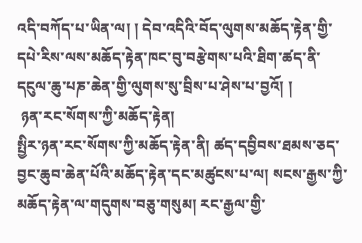འདི་བཀོད་པ་ཡིན་ལ། ། དེབ་འདིའི་བོད་ལུགས་མཆོད་རྟེན་གྱི་དཔེ་རིས་ལས་མཆོད་རྟེན་ཁང་བུ་བརྩེགས་པའི་ཐིག་ཚད་ནི་དངུལ་ཆུ་པཎ་ཆེན་གྱི་ལུགས་སུ་བྲིས་པ་ཤེས་པ་བྱའོ། །
 ཉན་རང་སོགས་ཀྱི་མཆོད་རྟེན།
སྤྱིར་ཉན་རང་སོགས་ཀྱི་མཆོད་རྟེན་ནི། ཚད་དབྱིབས་ཐམས་ཅད་བྱང་ཆུབ་ཆེན་པོའི་མཆོད་རྟེན་དང་མཚུངས་པ་ལ། སངས་རྒྱས་ཀྱི་མཆོད་རྟེན་ལ་གདུགས་བཅུ་གསུམ། རང་རྒྱལ་གྱི་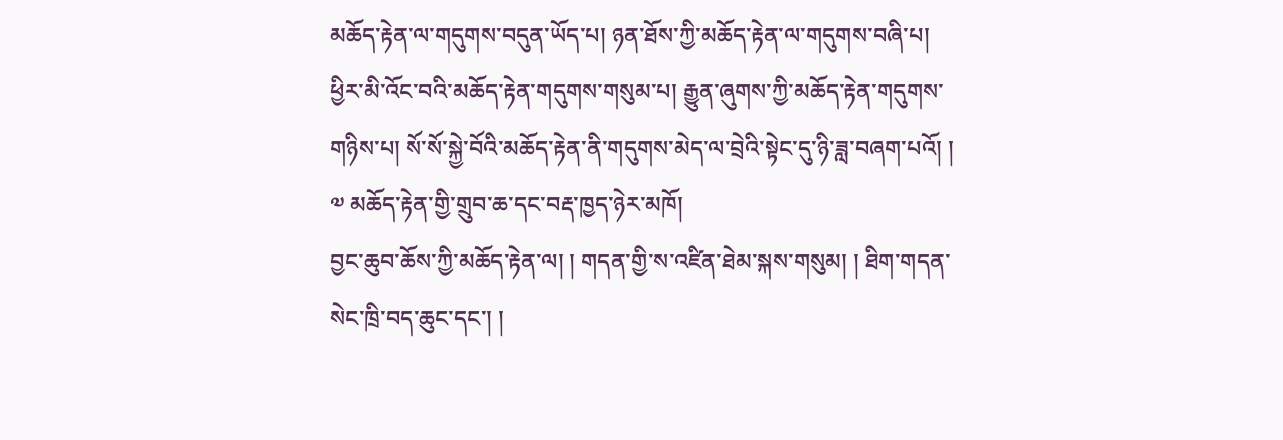མཆོད་རྟེན་ལ་གདུགས་བདུན་ཡོད་པ། ཉན་ཐོས་ཀྱི་མཆོད་རྟེན་ལ་གདུགས་བཞི་པ། ཕྱིར་མི་འོང་བའི་མཆོད་རྟེན་གདུགས་གསུམ་པ། རྒྱུན་ཞུགས་ཀྱི་མཆོད་རྟེན་གདུགས་གཉིས་པ། སོ་སོ་སྐྱེ་བོའི་མཆོད་རྟེན་ནི་གདུགས་མེད་ལ་བྲེའི་སྟེང་དུ་ཉི་ཟླ་བཞག་པའོ། །
༧ མཆོད་རྟེན་གྱི་གྲུབ་ཆ་དང་བརྡ་ཁྱད་ཉེར་མཁོ།
བྱང་ཆུབ་ཆོས་ཀྱི་མཆོད་རྟེན་ལ། ། གདན་གྱི་ས་འཛིན་ཐེམ་སྐས་གསུམ། ། ཐིག་གདན་སེང་ཁྲི་བད་ཆུང་དང་། །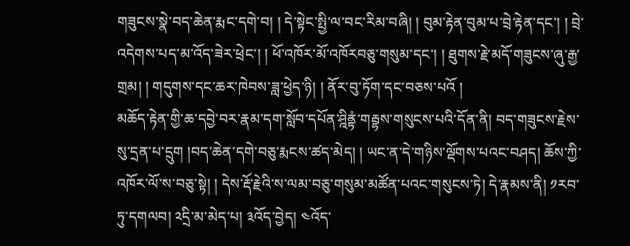གཟུངས་སྣེ་བད་ཆེན་རྨང་དགེ་བ། ། དེ་སྟེང་སྤྱི་ལ་བང་རིམ་བཞི། ། བུམ་རྟེན་བུམ་པ་བྲེ་རྟེན་དང་། ། བྲེ་འདེགས་པད་མ་འོད་ཟེར་ཕྲེང་། ། ཕོ་འཁོར་མོ་འཁོརབཅུ་གསུམ་དང་། ། ཐུགས་རྗེ་མདོ་གཟུངས་ཞུ་རྒྱ་གྲམ། ། གདུགས་དང་ཆར་ཁེབས་ཟླ་ཕྱེད་ཉི། ། ནོར་བུ་ཏོག་དང་བཅས་པའོ །
མཆོད་རྟེན་གྱི་ཆ་དབྱེ་བར་རྣམ་དག་སློབ་དཔོན་ཤྰིནྟཾ་གརྦྷས་གསུངས་པའི་དོན་ནི། བད་གཟུངས་རྗེས་སུ་དྲན་པ་དྲུག །བད་ཆེན་དགེ་བཅུ་རྨངས་ཚད་མེད། ། ཡང་ན་དེ་གཉིས་ལྡོགས་པའང་བཤད། ཆོས་ཀྱི་འཁོར་ལོ་ས་བཅུ་སྟེ། ། དེས་རྡོ་རྗེའི་ས་ལམ་བཅུ་གསུམ་མཚོན་པའང་གསུངས་ཏེ། དེ་རྣམས་ནི། ༡རབ་ཏུ་དགལབ། ༢དྲི་མ་མེད་པ། ༣འོད་བྱེད། ༤འོད་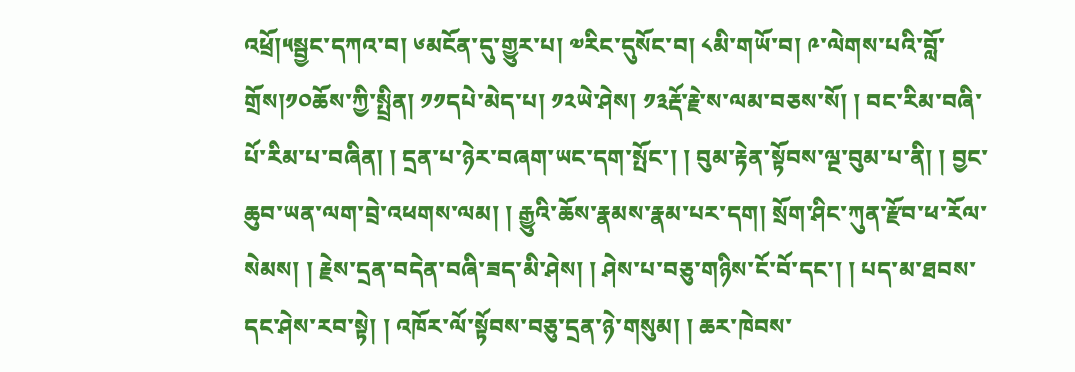འཕྲོ།༥སྦྱང་དཀའ་བ། ༦མངོན་དུ་གྱུར་པ། ༧རིང་དུསོང་བ། ༨མི་གཡོ་བ། ༩་ལེགས་པའི་བློ་གྲོས།༡༠ཆོས་ཀྱི་སྤྲིན། ༡༡དཔེ་མེད་པ། ༡༢ཡེ་ཤེས། ༡༣རྡོ་རྗེ་ས་ལམ་བཅས་སོ། ། བང་རིམ་བཞི་པོ་རིམ་པ་བཞིན། ། དྲན་པ་ཉེར་བཞག་ཡང་དག་སྤོང་། ། བུམ་རྟེན་སྟོབས་ལྔ་བུམ་པ་ནི། ། བྱང་ཆུབ་ཡན་ལག་བྲེ་འཕགས་ལམ། ། རྒྱུའི་ཆོས་རྣམས་རྣམ་པར་དག། སྲོག་ཤིང་ཀུན་རྫོབ་ཕ་རོལ་སེམས། ། རྗེས་དྲན་བདེན་བཞི་ཟད་མི་ཤེས། ། ཤེས་པ་བཅུ་གཉིས་ངོ་བོ་དང་། ། པད་མ་ཐབས་དང་ཤེས་རབ་སྟེ། ། འཁོར་ལོ་སྟོབས་བཅུ་དྲན་ཉེ་གསུམ། ། ཆར་ཁེབས་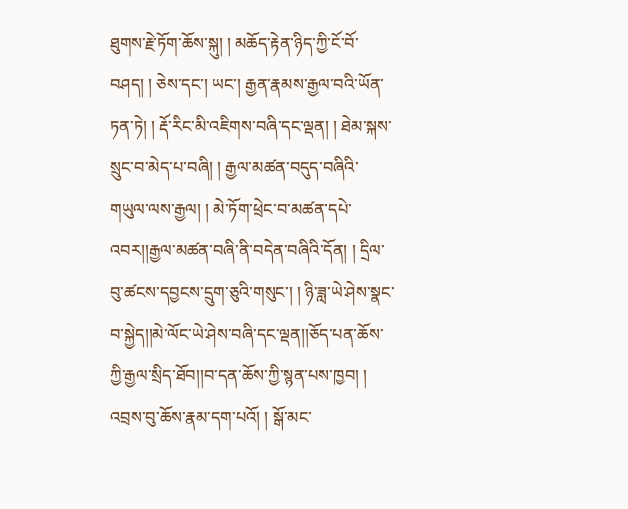ཐུགས་རྗེ་ཏོག་ཆོས་སྐུ། ། མཆོད་རྟེན་ཉིད་ཀྱི་ངོ་བོ་བཤད། ། ཅེས་དང་། ཡང་། རྒྱན་རྣམས་རྒྱལ་བའི་ཡོན་ཏན་ཏེ། ། རྡོ་རིང་མི་འཇིགས་བཞི་དང་ལྡན། ། ཐེམ་སྐས་སྲུང་བ་མེད་པ་བཞི། ། རྒྱལ་མཚན་བདུད་བཞིའི་གཡུལ་ལས་རྒྱལ། ། མེ་ཏོག་ཕྲེང་བ་མཚན་དཔེ་འབར།།རྒྱལ་མཚན་བཞི་ནི་བདེན་བཞིའི་དོན། ། དྲིལ་བུ་ཚངས་དབྱངས་དྲུག་ཅུའི་གསུང་། ། ཉི་ཟླ་ཡེ་ཤེས་སྣང་བ་སྐྱེད།།མེ་ལོང་ཡེ་ཤེས་བཞི་དང་ལྡན།།ཅོད་པན་ཆོས་ཀྱི་རྒྱལ་སྲིད་ཐོབ།།བ་དན་ཆོས་ཀྱི་སྙན་པས་ཁྱབ། ། འབྲས་བུ་ཆོས་རྣམ་དག་པའོ། ། སྒོ་མང་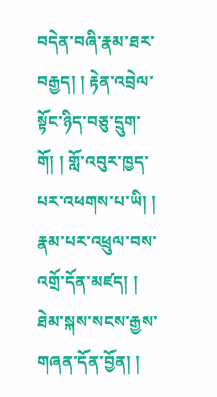བདེན་བཞི་རྣམ་ཐར་བརྒྱད། ། རྟེན་འབྲེལ་སྟོང་ཉིད་བཅུ་དྲུག་གོ། ། གློ་འབུར་ཁྱད་པར་འཕགས་པ་ཡི། ། རྣམ་པར་འཕྲུལ་བས་འགྲོ་དོན་མཛད། ། ཐེམ་སྐས་སངས་རྒྱས་གཞན་དོན་བྱོན། །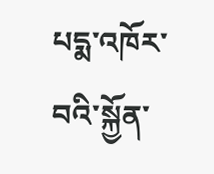པདྨ་འཁོར་བའི་སྐྱོན་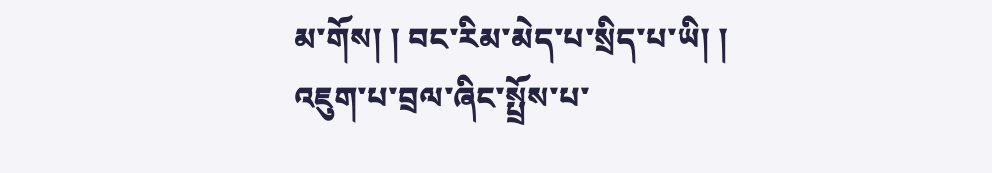མ་གོས། ། བང་རིམ་མེད་པ་སྲིད་པ་ཡི། ། འཇུག་པ་བྲལ་ཞིང་སྤྲོས་པ་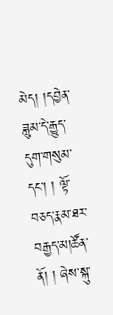མེད། །དབྱེན་ཟླུམ་དེ་རྒྱུད་དུག་གསུམ་དང་། ། ལྟོ་བཅད་རྣམ་ཐར་བརྒྱད་མ།ཚོན་ནོ། ། ཞེས་སྐུ་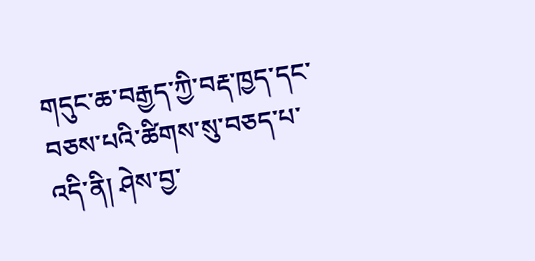གདུང་ཆ་བརྒྱད་ཀྱི་བརྡ་ཁྱད་དང་བཅས་པའི་ཚིགས་སུ་བཅད་པ་འདི་ནི། ཤེས་བྱ་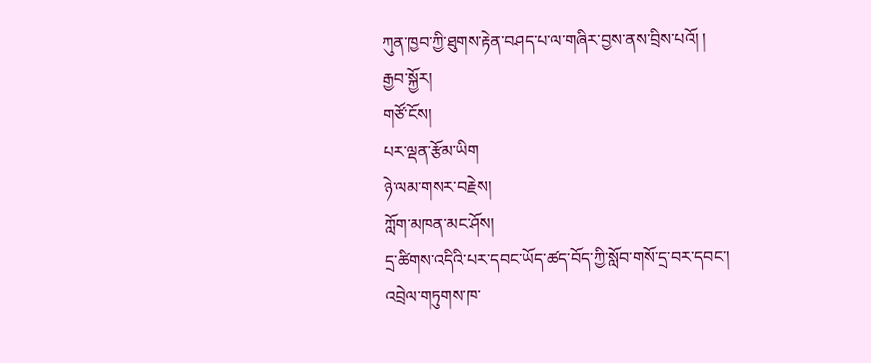ཀུན་ཁྱབ་ཀྱི་ཐུགས་རྟེན་བཤད་པ་ལ་གཞིར་བྱས་ནས་བྲིས་པའོ། །
རྒྱབ་སྐྱོར།
གཙོ་ངོས།
པར་ལྡན་རྩོམ་ཡིག
ཉེ་ལམ་གསར་བརྗེས།
ཀློག་མཁན་མང་ཤོས།
དྲ་ཚིགས་འདིའི་པར་དབང་ཡོད་ཚད་བོད་ཀྱི་སློབ་གསོ་དྲ་བར་དབང་།
འབྲེལ་གཏུགས་ཁ་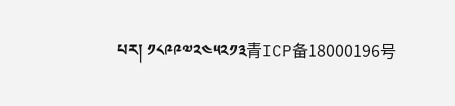པར། ༡༨༩༩༧༢༤༥༢༡༣青ICP备18000196号